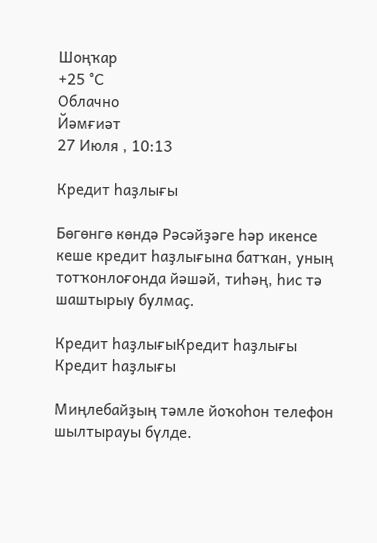Шоңҡар
+25 °С
Облачно
Йәмғиәт
27 Июля , 10:13

Кредит һаҙлығы

Бөгөнгө көндә Рәсәйҙәге һәр икенсе кеше кредит һаҙлығына батҡан, уның тотҡонлоғонда йәшәй, тиһәң, һис тә шаштырыу булмаҫ.

Кредит һаҙлығыКредит һаҙлығы
Кредит һаҙлығы

Миңлебайҙың тәмле йоҡоһон телефон шылтырауы бүлде.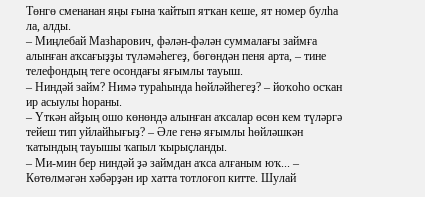Төнгө сменанан яңы ғына ҡайтып ятҡан кеше, ят номер булһа ла, алды.
– Миңлебай Мазһарович, фәлән-фәлән суммалағы займға алынған аҡсағыҙҙы түләмәһегеҙ, бөгөндән пеня арта, – тине телефондың теге осондағы яғымлы тауыш.
– Ниндәй займ? Нимә тураһында һөйләйһегеҙ? – йоҡоһо осҡан ир асыулы һораны.
– Үткән айҙың ошо көнөндә алынған аҡсалар өсөн кем түләргә тейеш тип уйлайһығыҙ? – Әле генә яғымлы һөйләшкән ҡатындың тауышы ҡапыл ҡырыҫланды.
– Ми-мин бер ниндәй ҙә займдан аҡса алғаным юҡ... – Көтөлмәгән хәбәрҙән ир хатта тотлоғоп китте. Шулай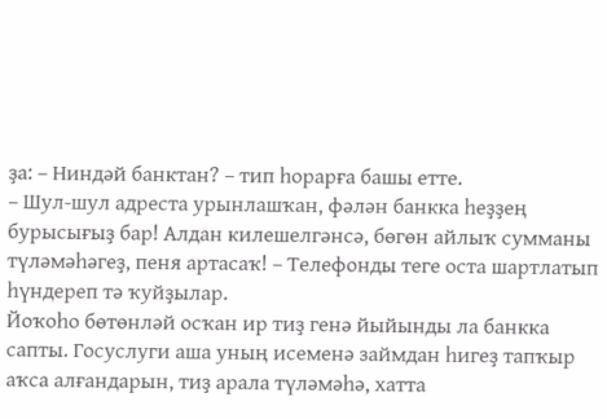ҙа: – Ниндәй банктан? – тип һорарға башы етте.
– Шул-шул адреста урынлашҡан, фәлән банкка һеҙҙең бурысығыҙ бар! Алдан килешелгәнсә, бөгөн айлыҡ сумманы түләмәһәгеҙ, пеня артасаҡ! – Телефонды теге оста шартлатып һүндереп тә ҡуйҙылар.
Йоҡоһо бөтөнләй осҡан ир тиҙ генә йыйынды ла банкка сапты. Госуслуги аша уның исеменә займдан һигеҙ тапҡыр аҡса алғандарын, тиҙ арала түләмәһә, хатта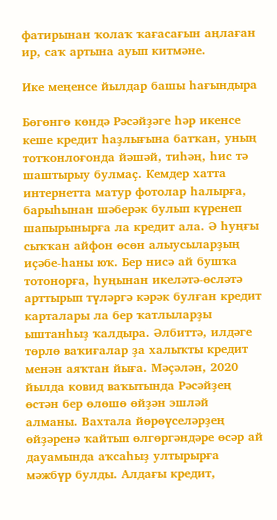фатирынан ҡолаҡ ҡағасағын аңлаған ир, саҡ артына ауып китмәне.

Ике меңенсе йылдар башы һағындыра

Бөгөнгө көндә Рәсәйҙәге һәр икенсе кеше кредит һаҙлығына батҡан, уның тотҡонлоғонда йәшәй, тиһәң, һис тә шаштырыу булмаҫ. Кемдер хатта интернетта матур фотолар һалырға, барыһынан шәберәк булып күренеп шапырынырға ла кредит ала. Ә һуңғы сыҡҡан айфон өсөн алыусыларҙың иҫәбе-һаны юҡ. Бер нисә ай бушҡа тотонорға, һуңынан икеләтә-өсләтә арттырып түләргә кәрәк булған кредит карталары ла бер ҡатлыларҙы ыштанһыҙ ҡалдыра. Әлбиттә, илдәге төрлө ваҡиғалар ҙа халыҡты кредит менән аяҡтан йыға. Мәҫәлән, 2020 йылда ковид ваҡытында Рәсәйҙең өстән бер өлөшө өйҙән эшләй алманы. Вахтала йөрөүселәрҙең өйҙәренә ҡайтып өлгөргәндәре өсәр ай дауамында аҡсаһыҙ ултырырға мәжбүр булды. Алдағы кредит,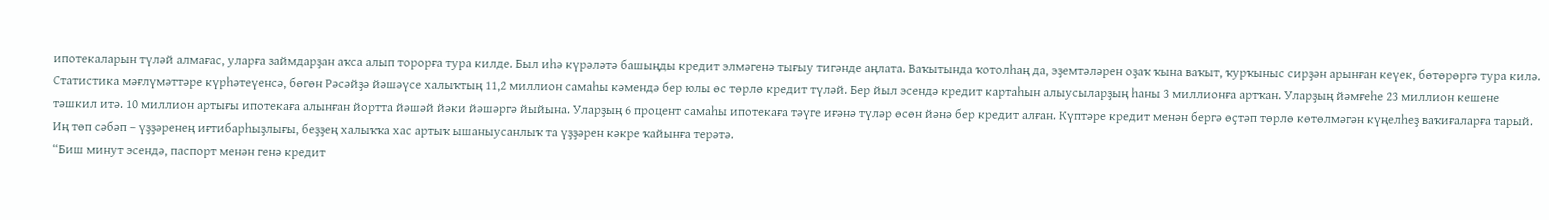ипотекаларын түләй алмағас, уларға займдарҙан аҡса алып торорға тура килде. Был иһә күрәләтә башыңды кредит элмәгенә тығыу тигәнде аңлата. Ваҡытында ҡотолһаң да, эҙемтәләрен оҙаҡ ҡына ваҡыт, ҡурҡыныс сирҙән арынған кеүек, бөтөрөргә тура килә.
Статистика мәғлүмәттәре күрһәтеүенсә, бөгөн Рәсәйҙә йәшәүсе халыҡтың 11,2 миллион самаһы кәмендә бер юлы өс төрлө кредит түләй. Бер йыл эсендә кредит картаһын алыусыларҙың һаны 3 миллионға артҡан. Уларҙың йәмғеһе 23 миллион кешене тәшкил итә. 10 миллион артығы ипотекаға алынған йортта йәшәй йәки йәшәргә йыйына. Уларҙың 6 процент самаһы ипотекаға тәүге иғәнә түләр өсөн йәнә бер кредит алған. Күптәре кредит менән бергә өҫтәп төрлө көтөлмәгән күңелһеҙ ваҡиғаларға тарый. Иң төп сәбәп – үҙҙәренең иғтибарһыҙлығы, беҙҙең халыҡҡа хас артыҡ ышаныусанлыҡ та үҙҙәрен кәкре ҡайынға терәтә.
“Биш минут эсендә, паспорт менән генә кредит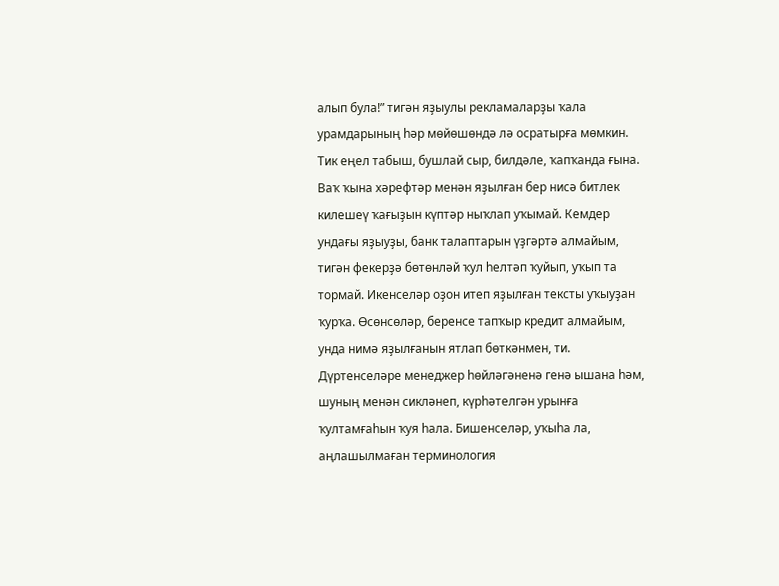алып була!” тигән яҙыулы рекламаларҙы ҡала урамдарының һәр мөйөшөндә лә осратырға мөмкин. Тик еңел табыш, бушлай сыр, билдәле, ҡапҡанда ғына. Ваҡ ҡына хәрефтәр менән яҙылған бер нисә битлек килешеү ҡағыҙын күптәр ныҡлап уҡымай. Кемдер ундағы яҙыуҙы, банк талаптарын үҙгәртә алмайым, тигән фекерҙә бөтөнләй ҡул һелтәп ҡуйып, уҡып та тормай. Икенселәр оҙон итеп яҙылған тексты уҡыуҙан ҡурҡа. Өсөнсөләр, беренсе тапҡыр кредит алмайым, унда нимә яҙылғанын ятлап бөткәнмен, ти. Дүртенселәре менеджер һөйләгәненә генә ышана һәм, шуның менән сикләнеп, күрһәтелгән урынға ҡултамғаһын ҡуя һала. Бишенселәр, уҡыһа ла, аңлашылмаған терминология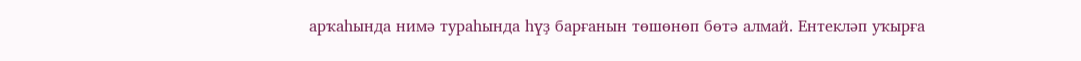арҡаһында нимә тураһында һүҙ барғанын төшөнөп бөтә алмай. Ентекләп уҡырға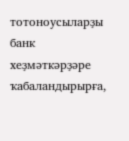тотоноусыларҙы банк хеҙмәткәрҙәре ҡабаландырырға,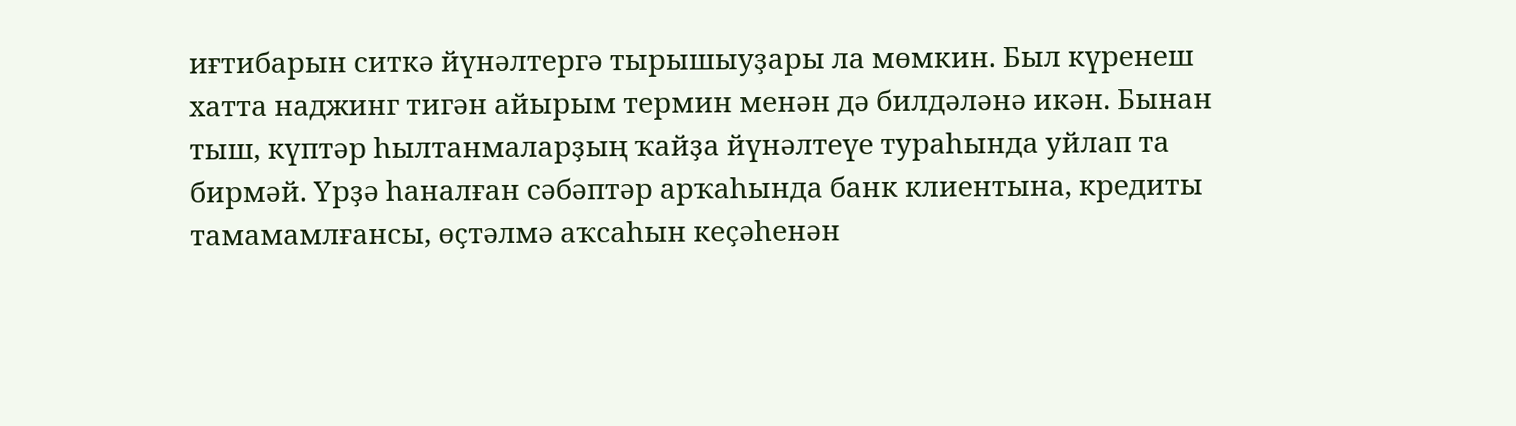иғтибарын ситкә йүнәлтергә тырышыуҙары ла мөмкин. Был күренеш хатта наджинг тигән айырым термин менән дә билдәләнә икән. Бынан тыш, күптәр һылтанмаларҙың ҡайҙа йүнәлтеүе тураһында уйлап та бирмәй. Үрҙә һаналған сәбәптәр арҡаһында банк клиентына, кредиты тамамамлғансы, өҫтәлмә аҡсаһын кеҫәһенән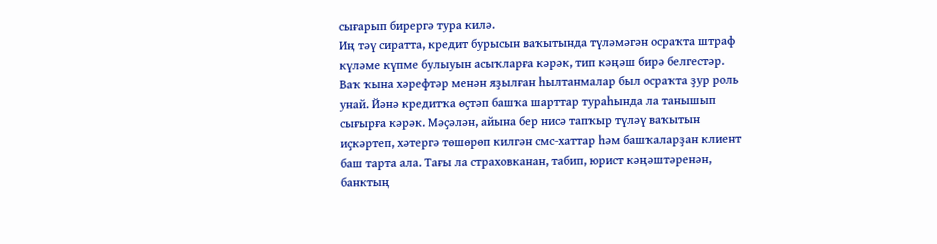сығарып бирергә тура килә.
Иң тәү сиратта, кредит бурысын ваҡытында түләмәгән осраҡта штраф күләме күпме булыуын асыҡларға кәрәк, тип кәңәш бирә белгестәр. Ваҡ ҡына хәрефтәр менән яҙылған һылтанмалар был осраҡта ҙур роль унай. Йәнә кредитҡа өҫтәп башҡа шарттар тураһында ла танышып сығырға кәрәк. Мәҫәлән, айына бер нисә тапҡыр түләү ваҡытын иҫкәртеп, хәтергә төшөрөп килгән смс-хаттар һәм башҡаларҙан клиент баш тарта ала. Тағы ла страховканан, табип, юрист кәңәштәренән, банктың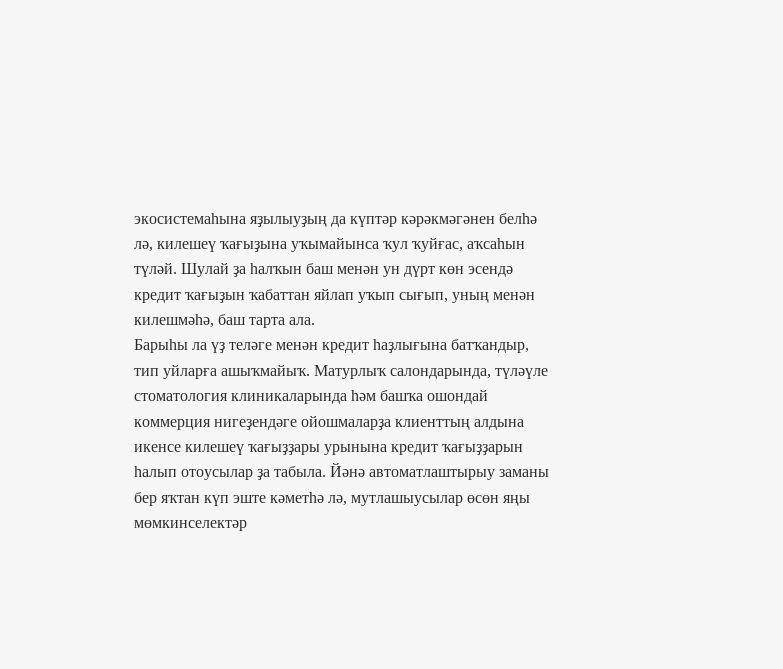экосистемаһына яҙылыуҙың да күптәр кәрәкмәгәнен белһә лә, килешеү ҡағыҙына уҡымайынса ҡул ҡуйғас, аҡсаһын түләй. Шулай ҙа һалҡын баш менән ун дүрт көн эсендә кредит ҡағыҙын ҡабаттан яйлап уҡып сығып, уның менән килешмәһә, баш тарта ала.
Барыһы ла үҙ теләге менән кредит һаҙлығына батҡандыр, тип уйларға ашыҡмайыҡ. Матурлыҡ салондарында, түләүле стоматология клиникаларында һәм башҡа ошондай коммерция нигеҙендәге ойошмаларҙа клиенттың алдына икенсе килешеү ҡағыҙҙары урынына кредит ҡағыҙҙарын һалып отоусылар ҙа табыла. Йәнә автоматлаштырыу заманы бер яҡтан күп эште кәметһә лә, мутлашыусылар өсөн яңы мөмкинселектәр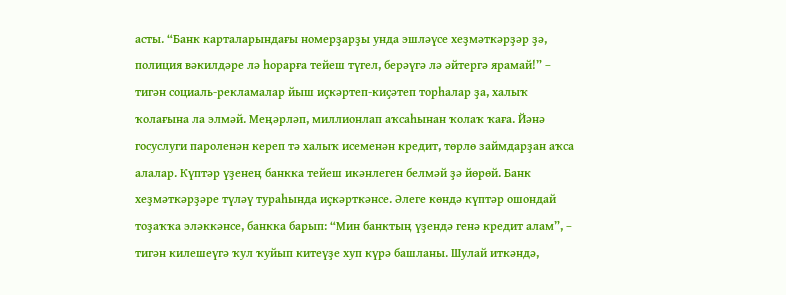асты. “Банк карталарындағы номерҙарҙы унда эшләүсе хеҙмәткәрҙәр ҙә, полиция вәкилдәре лә һорарға тейеш түгел, берәүгә лә әйтергә ярамай!” – тигән социаль-рекламалар йыш иҫкәртеп-киҫәтеп торһалар ҙа, халыҡ ҡолағына ла элмәй. Меңәрләп, миллионлап аҡсаһынан ҡолаҡ ҡаға. Йәнә госуслуги пароленән кереп тә халыҡ исеменән кредит, төрлө займдарҙан аҡса алалар. Күптәр үҙенең банкка тейеш икәнлеген белмәй ҙә йөрөй. Банк хеҙмәткәрҙәре түләү тураһында иҫкәрткәнсе. Әлеге көндә күптәр ошондай тоҙаҡҡа эләккәнсе, банкка барып: “Мин банктың үҙендә генә кредит алам”, – тигән килешеүгә ҡул ҡуйып китеүҙе хуп күрә башланы. Шулай иткәндә,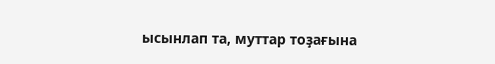ысынлап та, муттар тоҙағына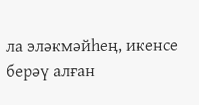ла эләкмәйһең, икенсе берәү алған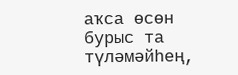аҡса өсөн бурыс та түләмәйһең,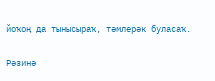йоҡоң да тынысыраҡ, тәмлерәк буласаҡ.

Рәзинә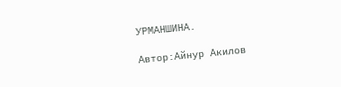УРМАНШИНА.

Автор:Айнур Акилов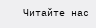Читайте нас